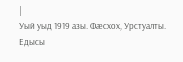|
Уый уыд 1919 азы. Фæсхох, Урстуалты. Едысы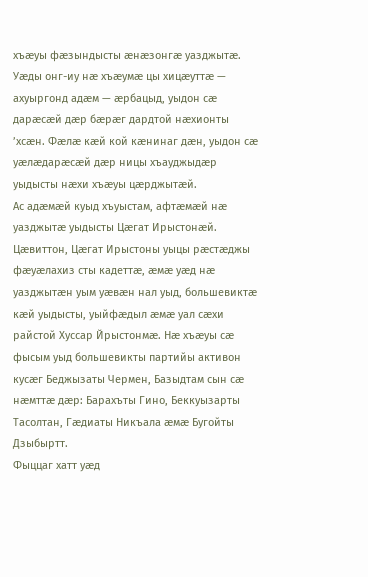хъæуы фæзындысты æнæзонгæ уазджытæ. Уæды онг-иу нæ хъæумæ цы хицæуттæ — ахуыргонд адæм — æрбацыд, уыдон сæ дарæсæй дæр бæрæг дардтой нæхионты ’хсæн. Фæлæ кæй кой кæнинаг дæн, уыдон сæ уæлæдарæсæй дæр ницы хъауджыдæр уыдысты нæхи хъæуы цæрджытæй.
Ас адæмæй куыд хъуыстам, афтæмæй нæ уазджытæ уыдысты Цæгат Ирыстонæй. Цæвиттон, Цæгат Ирыстоны уыцы рæстæджы фæуæлахиз сты кадеттæ, æмæ уæд нæ уазджытæн уым уæвæн нал уыд, большевиктæ кæй уыдысты, уыйфæдыл æмæ уал сæхи райстой Хуссар Йрыстонмæ. Нæ хъæуы сæ фысым уыд большевикты партийы активон кусæг Беджызаты Чермен, Базыдтам сын сæ нæмттæ дæр: Барахъты Гино, Беккуызарты Тасолтан, Гæдиаты Никъала æмæ Бугойты Дзыбыртт.
Фыццаг хатт уæд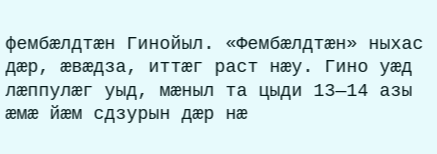фембæлдтæн Гинойыл. «Фембæлдтæн» ныхас дæр, æвæдза, иттæг раст нæу. Гино уæд лæппулæг уыд, мæныл та цыди 13—14 азы æмæ йæм сдзурын дæр нæ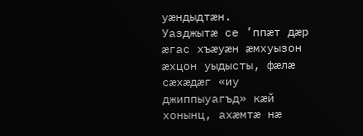уæндыдтæн.
Уазджытæ се ’ппæт дæр æгас хъæуæн æмхуызон æхцон уыдысты, фæлæ сæхæдæг «иу джиппыуагъд» кæй хонынц, ахæмтæ нæ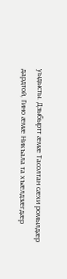уыдысты. Дзыбыртт æмæ Тасолтан сæхи ромылдæр дардтой, Гино æмæ Никъала та хъæлдзæгдæр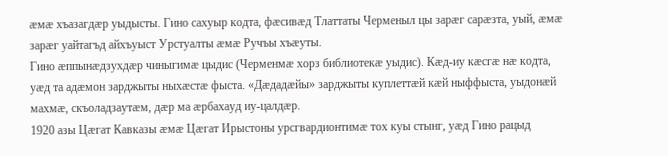æмæ хъазагдæр уыдысты. Гино сахуыр кодта, фæсивæд Тлаттаты Черменыл цы зарæг сарæзта, уый, æмæ зарæг уайтагъд айхъуыст Урстуалты æмæ Ручъы хъæуты.
Гино æппынæдзухдæр чиныгимæ цыдис (Черменмæ хорз библиотекæ уыдис). Кæд-иу кæсгæ нæ кодта, уæд та адæмон зарджыты ныхæстæ фыста. «Дæдадæйы» зарджыты куплеттæй кæй ныффыста, уыдонæй махмæ, скъоладзаутæм, дæр ма æрбахауд иу-цалдæр.
1920 азы Цæгат Кавказы æмæ Цæгат Ирыстоны урсгвардионтимæ тох куы стынг, уæд Гино рацыд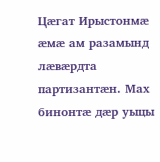Цæгат Ирыстонмæ æмæ ам разамынд лæвæрдта партизантæн. Мах бинонтæ дæр уыцы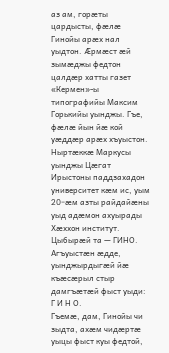аз ам, горæты цардысты, фæлæ Гинойы арæх нал уыдтон. Æрмæст æй зымæджы федтон цалдæр хатты газет «Кермен»-ы типографийы Максим Горькийы уынджы. Гъе, фæлæ йын йæ кой уæддæр арæх хъуыстон. Ныртæккæ Маркусы уынджы Цæгат Ирыстоны паддзахадон университет кæм ис, уым 20-æм азты райдайæны уыд адæмон ахуырады Хæххон институт. Цыбырæй та — ГИНО. Агъуыстæн æдде, уынджырдыгæй йæ къæсæрыл стыр дамгъæтæй фыст уыди: Г И Н О.
Гъемæ, дам, Гинойы чи зыдта, ахæм чидæртæ уыцы фыст куы федтой,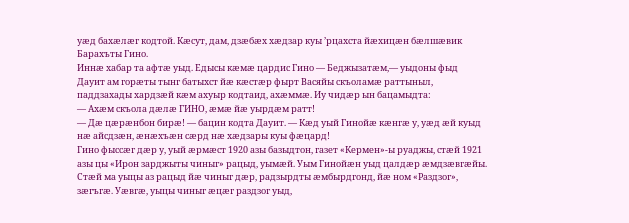уæд бахæлæг кодтой. Кæсут, дам, дзæбæх хæдзар куы ’рцахста йæхицæн бæлшæвик Барахъты Гино.
Иннæ хабар та афтæ уыд. Едысы кæмæ цардис Гино — Беджызатæм,— уыдоны фыд Дауит ам горæты тынг батыхст йæ кæстæр фырт Васяйы скъоламæ раттыныл, паддзахады хардзæй кæм ахуыр кодтаид, ахæммæ. Иу чидæр ын бацамыдта:
— Ахæм скъола дæлæ ГИНО, æмæ йæ уырдæм ратт!
— Дæ цæрæнбон бирæ! — бацин кодта Дауит. — Кæд уый Гинойæ кæнгæ у, уæд æй куыд нæ айсдзæн, æнæхъæн сæрд нæ хæдзары куы фæцард!
Гино фыссæг дæр у, уый æрмæст 1920 азы базыдтон, газет «Кермен»-ы руаджы, стæй 1921 азы цы «Ирон зарджыты чиныг» рацыд, уымæй. Уым Гинойæн уыд цалдæр æмдзæвгæйы. Стæй ма уыцы аз рацыд йæ чиныг дæр, радзырдты æмбырдгонд, йæ ном «Раздзог», зæгъгæ. Уæвгæ, уыцы чиныг æцæг раздзог уыд,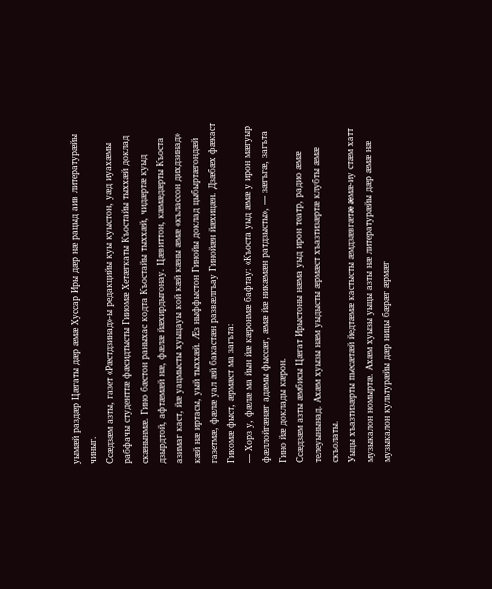уымæй раздæр Цæгаты дæр æмæ Хуссар Иры дæр нæ рацыд аив литературæйы чиныг.
Ссæдзæм азты, газет «Рæстдзинад»-ы редакцийы куы куыстон, уæд иуахæмы рабфачы студенттæ фæсидтысты Гииомæ Хетæгкаты Къостайы тыххæй доклад скæнынмæ. Гино бæстон раныхас кодта Къостайы тыххæй, чидæртæ куыд дзырдтой, афтæмæй нæ, фæлæ йæхирдыгонау. Цæвиттон, кæмæдæрты Къоста азимаг каст, йæ уацмысты хуыцауы кой кæй кæны æмæ «кълассон дихдзинад» кæй нæ иртасы, уый тыххæй. Æз ныффыстон Гинойы доклад цыбыртæгондæй газетмæ, фæлæ уал æй бакастæн развæлгъау Гинойæн йæхицæн. Дзæбæх фæкаст Гикомæ фыст, æрмæст ма загъта:
— Хорз у, фæлæ ма йын йæ кæронмæ бафтау: «Къоста уыд æмæ у ирон мæгуыр фæллойгæнæг адæмы фыссæг, æмæ йæ никæмæн ратдзысты», — зæгъгæ, загъта Гино йæ доклады кæрон.
Ссæдзæм азты æмбисы Цæгат Ирыстоны нæма уыд ирон театр, радио æмæ телеуынынад. Ахæм хуызы нæм уыдысты æрмæст хъазтизæртæ клубты æмæ скъолаты.
Уыцы хъазтизæрты пьесæтæй йедтæмæ кастысты æмдзæвгæтæ æмæ-иу стæм хатт музыкалон номыртæ. Ахæм хуызы уыцы азты нæ литературæйы дæр æмæ нæ музыкалон культурæйы дæр ницы бæрæг æрмæг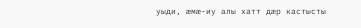уыди, æмæ-иу алы хатт дæр кастысты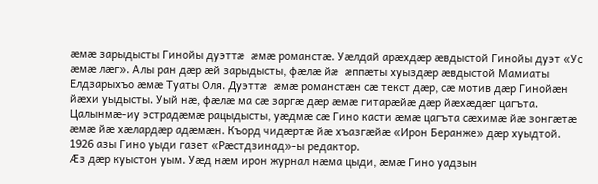æмæ зарыдысты Гинойы дуэттæ æмæ романстæ. Уæлдай арæхдæр æвдыстой Гинойы дуэт «Ус æмæ лæг». Алы ран дæр æй зарыдысты, фæлæ йæ æппæты хуыздæр æвдыстой Мамиаты Елдзарыхъо æмæ Туаты Оля. Дуэттæ æмæ романстæн сæ текст дæр, сæ мотив дæр Гинойæн йæхи уыдысты. Уый нæ, фæлæ ма сæ заргæ дæр æмæ гитарæйæ дæр йæхæдæг цагъта. Цалынмæ-иу эстрадæмæ рацыдысты, уæдмæ сæ Гино касти æмæ цагъта сæхимæ йæ зонгæтæ æмæ йæ хæлардæр адæмæн. Къорд чидæртæ йæ хъазгæйæ «Ирон Беранже» дæр хуыдтой.
1926 азы Гино уыди газет «Рæстдзинад»-ы редактор.
Æз дæр куыстон уым. Уæд нæм ирон журнал нæма цыди, æмæ Гино уадзын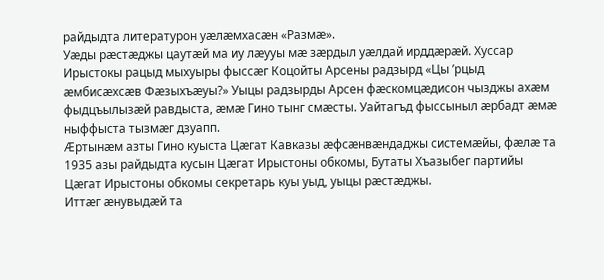райдыдта литературон уæлæмхасæн «Размæ».
Уæды рæстæджы цаутæй ма иу лæууы мæ зæрдыл уæлдай ирддæрæй. Хуссар Ирыстокы рацыд мыхуыры фыссæг Коцойты Арсены радзырд «Цы ’рцыд æмбисæхсæв Фæзыхъæуы?» Уыцы радзырды Арсен фæскомцæдисон чызджы ахæм фыдцъылызæй равдыста, æмæ Гино тынг смæсты. Уайтагъд фыссыныл æрбадт æмæ ныффыста тызмæг дзуапп.
Æртынæм азты Гино куыста Цæгат Кавказы æфсæнвæндаджы системæйы, фæлæ та 1935 азы райдыдта кусын Цæгат Ирыстоны обкомы, Бутаты Хъазыбег партийы Цæгат Ирыстоны обкомы секретарь куы уыд, уыцы рæстæджы.
Иттæг æнувыдæй та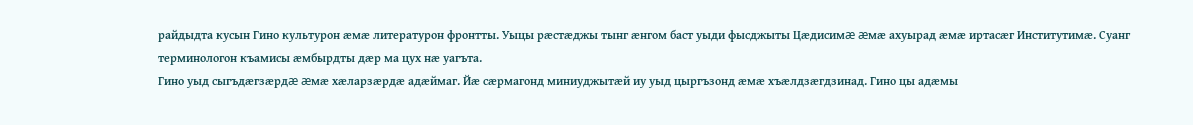райдыдта кусын Гино культурон æмæ литературон фронтты. Уыцы рæстæджы тынг æнгом баст уыди фысджыты Цæдисимæ æмæ ахуырад æмæ иртасæг Институтимæ. Суанг терминологон къамисы æмбырдты дæр ма цух нæ уагъта.
Гино уыд сыгъдæгзæрдæ æмæ хæларзæрдæ адæймаг. Йæ сæрмагонд миниуджытæй иу уыд цыргъзонд æмæ хъæлдзæгдзинад. Гино цы адæмы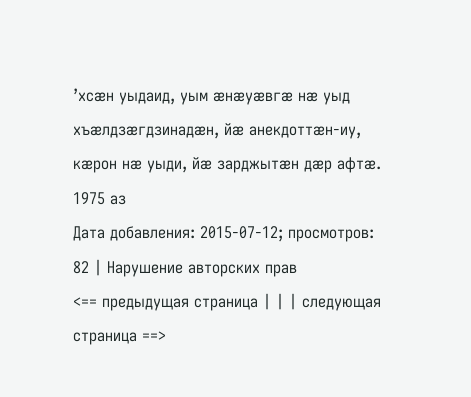’хсæн уыдаид, уым æнæуæвгæ нæ уыд хъæлдзæгдзинадæн, йæ анекдоттæн-иу, кæрон нæ уыди, йæ зарджытæн дæр афтæ.
1975 аз
Дата добавления: 2015-07-12; просмотров: 82 | Нарушение авторских прав
<== предыдущая страница | | | следующая страница ==>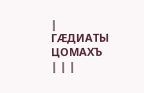|
ГÆДИАТЫ ЦОМАХЪ | | |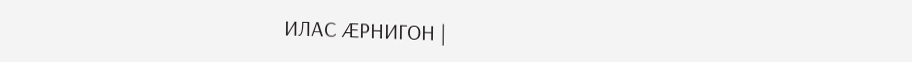ИЛАС ÆРНИГОН |